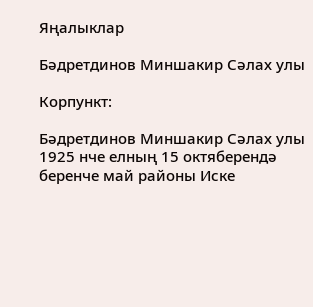Яңалыклар

Бәдретдинов Миншакир Сәлах улы

Корпункт:

Бәдретдинов Миншакир Сәлах улы 1925 нче елның 15 октяберендә беренче май районы Иске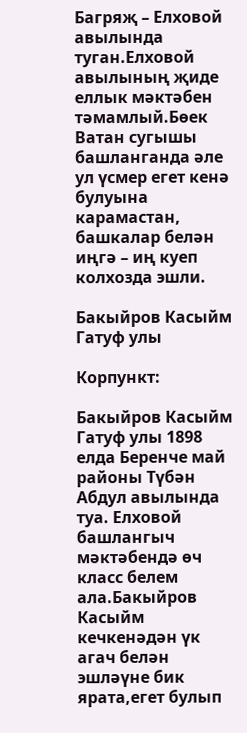Багряҗ – Елховой авылында туган.Елховой авылының җиде еллык мәктәбен тәмамлый.Бөек Ватан сугышы башланганда әле ул үсмер егет кенә булуына карамастан, башкалар белән иңгә – иң куеп колхозда эшли.

Бакыйров Касыйм Гатуф улы

Корпункт:

Бакыйров Касыйм Гатуф улы 1898 елда Беренче май районы Түбән Абдул авылында туа. Елховой башлангыч мәктәбендә өч класс белем ала.Бакыйров Касыйм кечкенәдән үк агач белән эшләүне бик ярата,егет булып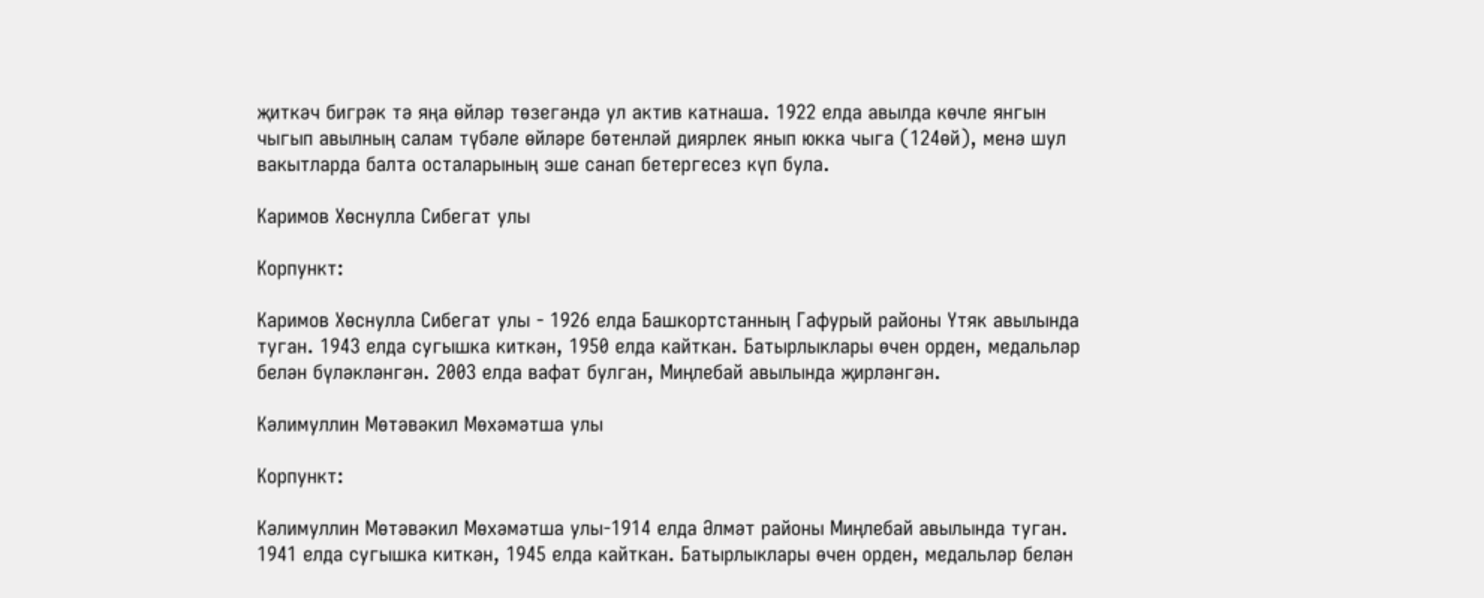җиткәч бигрәк тә яңа өйләр төзегәндә ул актив катнаша. 1922 елда авылда көчле янгын чыгып авылның салам түбәле өйләре бөтенләй диярлек янып юкка чыга (124өй), менә шул вакытларда балта осталарының эше санап бетергесез күп була.

Каримов Хөснулла Сибегат улы

Корпункт:

Каримов Хөснулла Сибегат улы - 1926 елда Башкортстанның Гафурый районы Үтяк авылында туган. 1943 елда сугышка киткән, 1950 елда кайткан. Батырлыклары өчен орден, медальләр белән бүләкләнгән. 2003 елда вафат булган, Миңлебай авылында җирләнгән.

Кәлимуллин Мөтәвәкил Мөхәмәтша улы

Корпункт:

Кәлимуллин Мөтәвәкил Мөхәмәтша улы-1914 елда Әлмәт районы Миңлебай авылында туган. 1941 елда сугышка киткән, 1945 елда кайткан. Батырлыклары өчен орден, медальләр белән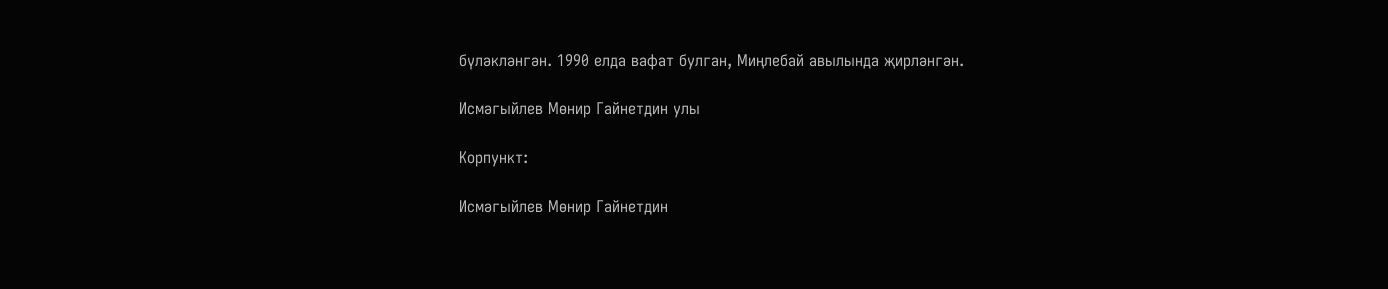бүләкләнгән. 1990 елда вафат булган, Миңлебай авылында җирләнгән.

Исмәгыйлев Мөнир Гайнетдин улы

Корпункт:

Исмәгыйлев Мөнир Гайнетдин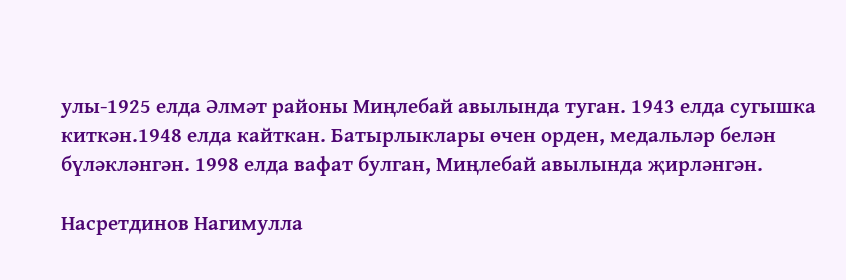улы-1925 елда Әлмәт районы Миңлебай авылында туган. 1943 елда сугышка киткән.1948 елда кайткан. Батырлыклары өчен орден, медальләр белән бүләкләнгән. 1998 елда вафат булган, Миңлебай авылында җирләнгән.

Насретдинов Нагимулла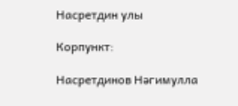Насретдин улы

Корпункт:

Насретдинов Нәгимулла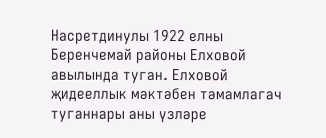Насретдинулы 1922 елны Беренчемай районы Елховой авылында туган. Елховой җидееллык мәктәбен тәмамлагач туганнары аны үзләре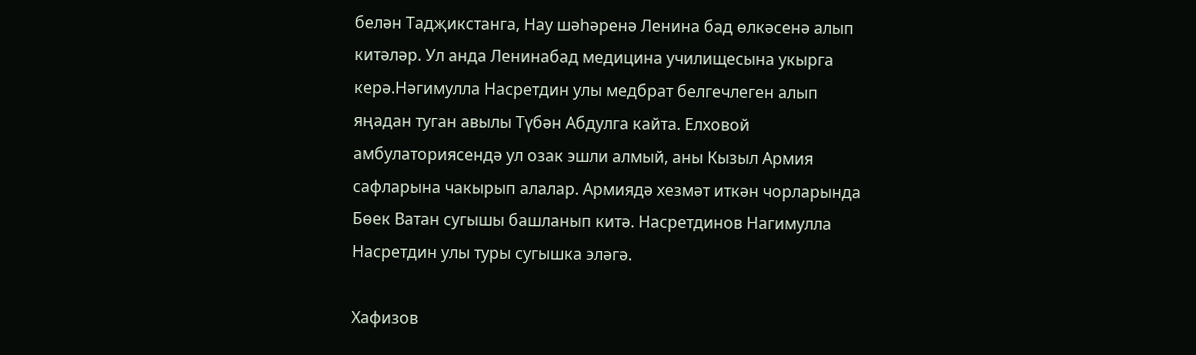белән Тадҗикстанга, Нау шәһәренә Ленина бад өлкәсенә алып китәләр. Ул анда Ленинабад медицина училищесына укырга керә.Нәгимулла Насретдин улы медбрат белгечлеген алып яңадан туган авылы Түбән Абдулга кайта. Елховой амбулаториясендә ул озак эшли алмый, аны Кызыл Армия сафларына чакырып алалар. Армиядә хезмәт иткән чорларында Бөек Ватан сугышы башланып китә. Насретдинов Нагимулла Насретдин улы туры сугышка эләгә.

Хафизов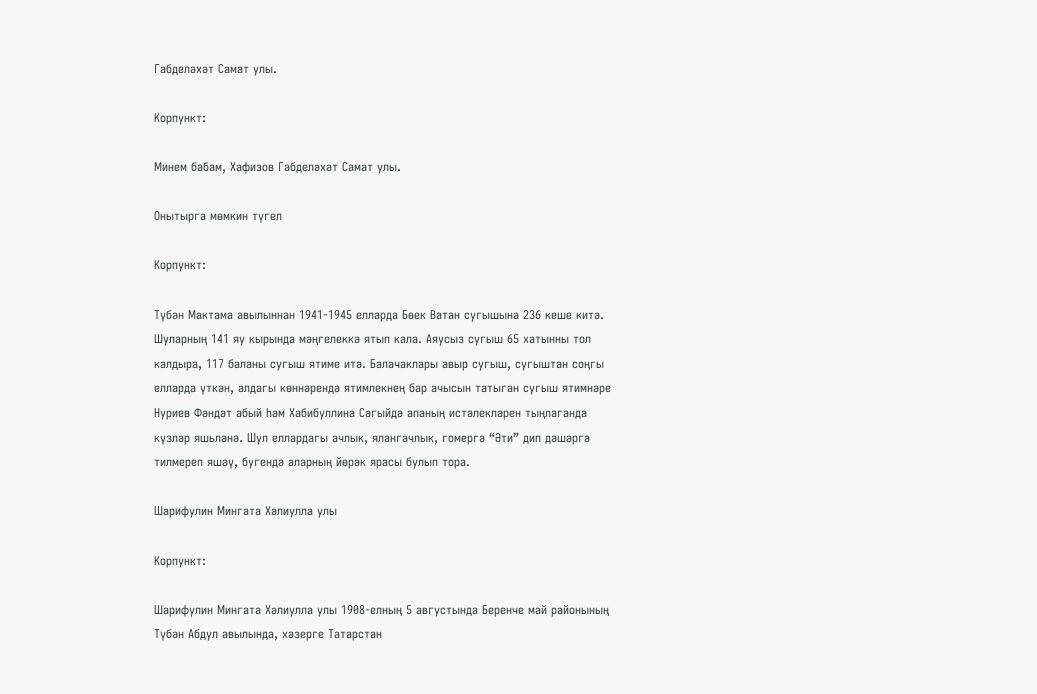Габделәхәт Самат улы.

Корпункт:

Минем бабам, Хафизов Габделәхәт Самат улы.

Онытырга мөмкин түгел

Корпункт:

Түбән Мактама авылыннан 1941-1945 елларда Бөек Ватан сугышына 236 кеше китә. Шуларның 141 яу кырында мәңгелеккә ятып кала. Аяусыз сугыш 65 хатынны тол калдыра, 117 баланы сугыш ятиме итә. Балачаклары авыр сугыш, сугыштан соңгы елларда үткән, алдагы көннәрендә ятимлекнең бар ачысын татыган сугыш ятимнәре Нуриев Фәндәт абый һәм Хабибуллина Сәгыйдә апаның истәлекләрен тыңлаганда күзләр яшьләнә. Шул еллардагы ачлык, ялангачлык, гомергә “Әти” дип дәшәргә тилмереп яшәү, бугендә аларның йөрәк ярасы булып тора.

Шарифулин Мингата Хәлиулла улы

Корпункт:

Шарифулин Мингата Хәлиулла улы 1908-елның 5 августында Беренче май районының Түбән Абдул авылында, хәзерге Татарстан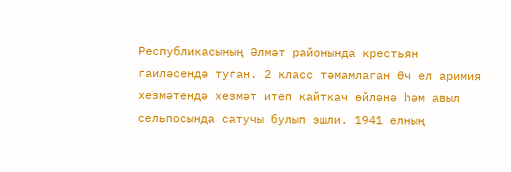Республикасының Әлмәт районында крестьян гаиләсендә туган. 2 класс тәмамлаган Өч ел аримия хезмәтендә хезмәт итеп кайткач өйләнә һәм авыл сельпосында сатучы булып эшли. 1941 елның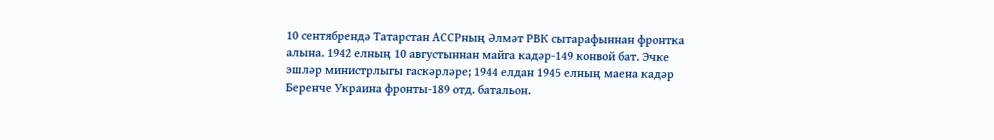10 сентябрендә Татарстан АССРның Әлмәт РВК сытарафыннан фронтка алына. 1942 елның 10 августыннан майга кадәр-149 конвой бат. Эчке эшләр министрлыгы гаскәрләре; 1944 елдан 1945 елның маена кадәр Беренче Украина фронты-189 отд. батальон.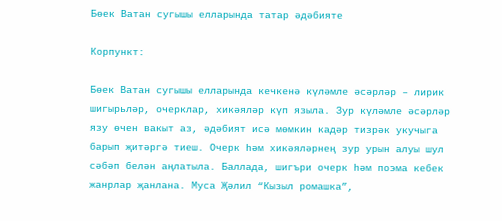Бөек Ватан сугышы елларында татар әдәбияте

Корпункт:

Бөек Ватан сугышы елларында кечкенә күләмле әсәрләр – лирик шигырьләр, очерклар, хикәяләр күп языла. Зур күләмле әсәрләр язу өчен вакыт аз, әдәбият исә мөмкин кадәр тизрәк укучыга барып җитәргә тиеш. Очерк һәм хикәяләрнең зур урын алуы шул сәбәп белән аңлатыла. Баллада, шигъри очерк һәм поэма кебек жанрлар җанлана. Муса Җәлил “Кызыл ромашка”,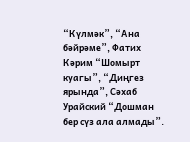“Күлмәк”, “Ана бәйрәме”, Фатих Кәрим “Шомырт куагы”, “Диңгез ярында”, Сәхаб Урайский “Дошман бер сүз ала алмады”.